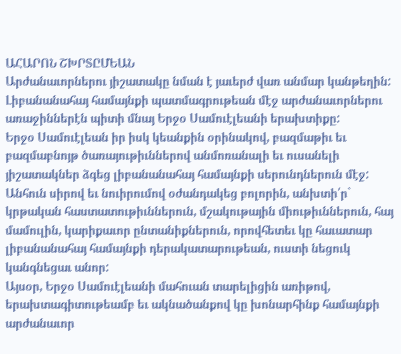ԱՀԱՐՈՆ ՇԽՐՏԸՄԵԱՆ
Արժանաւորներու յիշատակը նման է յաւերժ վառ անմար կանթեղին: Լիբանանահայ համայնքի պատմագրութեան մէջ արժանաւորներու առաջիններէն պիտի մնայ Երջօ Սամուէլեանի երախտիքը:
Երջօ Սամուէլեան իր իսկ կեանքին օրինակով, բազմաթիւ եւ բազմաբնոյթ ծառայութիւններով անմոռանալի եւ ուսանելի յիշատակներ ձգեց լիբանանահայ համայնքի սերունդներուն մէջ: Անհուն սիրով եւ նուիրումով օժանդակեց բոլորին, անխտի՛ր` կրթական հաստատութիւններուն, մշակութային միութիւններուն, հայ մամուլին, կարիքաւոր ընտանիքներուն, որովհետեւ կը հաւատար լիբանանահայ համայնքի դերակատարութեան, ուստի նեցուկ կանգնեցաւ անոր:
Այսօր, Երջօ Սամուէլեանի մահուան տարելիցին առիթով, երախտագիտութեամբ եւ ակնածանքով կը խոնարհինք համայնքի արժանաւոր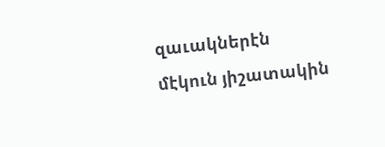զաւակներէն մէկուն յիշատակին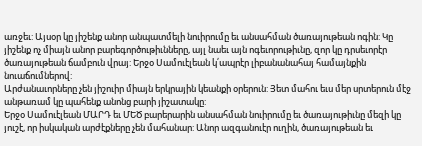առջեւ: Այսօր կը յիշենք անոր անպատմելի նուիրումը եւ անսահման ծառայութեան ոգին: Կը յիշենք ոչ միայն անոր բարեգործութիւնները, այլ նաեւ այն ոգեւորութիւնը, զոր կը դրսեւորէր ծառայութեան ճամբուն վրայ: Երջօ Սամուէլեան կ՛ապրէր լիբանանահայ համայնքին նուաճումներով:
Արժանաւորները չեն յիշուիր միայն երկրային կեանքի օրերուն: Յետ մահու եւս մեր սրտերուն մէջ անթառամ կը պահենք անոնց բարի յիշատակը:
Երջօ Սամուէլեան ՄԱՐԴ եւ ՄԵԾ բարերարին անսահման նուիրումը եւ ծառայութիւնը մեզի կը յուշէ, որ իսկական արժէքները չեն մահանար: Անոր ազգանուէր ուղին, ծառայութեան եւ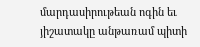մարդասիրութեան ոգին եւ յիշատակը անթառամ պիտի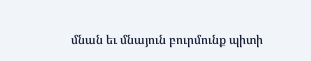մնան եւ մնայուն բուրմունք պիտի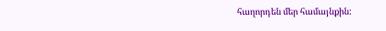հաղորդեն մեր համայնքին: